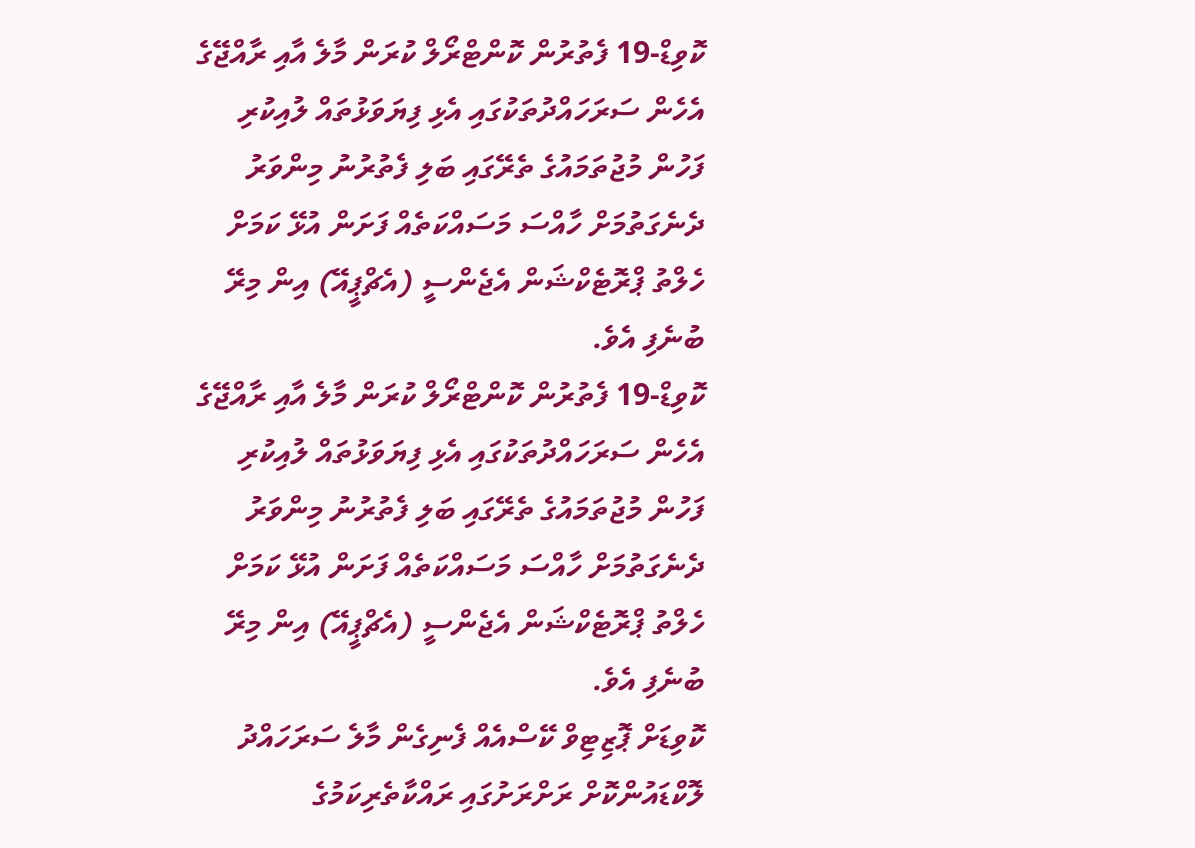ކޮވިޑް-19 ފެތުރުން ކޮންޓްރޯލް ކުރަން މާލެ އާއި ރާއްޖޭގެ އެހެން ސަރަހައްދުތަކުގައި އެޅި ފިޔަވަޅުތައް ލުއިކުރި ފަހުން މުޖުތަމައުގެ ތެރޭގައި ބަލި ފެތުރުނު މިންވަރު ދެނެގަތުމަށް ހާއްސަ މަސައްކަތެއް ފަށަން އުޅޭ ކަމަށް ހެލްތު ޕްރޮޓެކްޝަން އެޖެންސީ (އެޗްޕީއޭ) އިން މިރޭ ބުނެފި އެވެ.
ކޮވިޑް-19 ފެތުރުން ކޮންޓްރޯލް ކުރަން މާލެ އާއި ރާއްޖޭގެ އެހެން ސަރަހައްދުތަކުގައި އެޅި ފިޔަވަޅުތައް ލުއިކުރި ފަހުން މުޖުތަމައުގެ ތެރޭގައި ބަލި ފެތުރުނު މިންވަރު ދެނެގަތުމަށް ހާއްސަ މަސައްކަތެއް ފަށަން އުޅޭ ކަމަށް ހެލްތު ޕްރޮޓެކްޝަން އެޖެންސީ (އެޗްޕީއޭ) އިން މިރޭ ބުނެފި އެވެ.
ކޮވިޑަށް ޕޮޒިޓިވް ކޭސްއެއް ފެނިގެން މާލެ ސަރަހައްދު ލޮކްޑައުންކޮށް ރަށްރަށުގައި ރައްކާތެރިކަމުގެ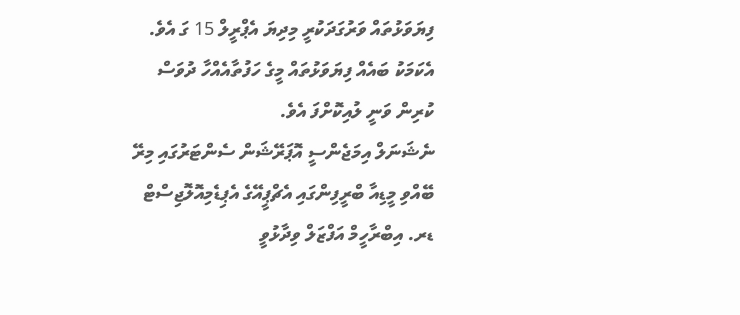ފިޔަވަޅުތައް ވަރުގަދަކުރީ މިދިޔަ އެޕްރީލް 15 ގަ އެވެ. އެކަމަކު ބައެއް ފިޔަވަޅުތައް މީގެ ހަފުތާއެއްހާ ދުވަސް ކުރިން ވަނީ ލުއިކޮށްފަ އެވެ.
ނެޝަނަލް އިމަޖެންސީ އޮޕަރޭޝަން ސެންޓަރުގައި މިރޭ ބޭއްވި މީޑިއާ ބްރީފިންގައި އެޗްޕީއޭގެ އެޕިޑެމިއޮލޮޖިސްޓް ޑރ. އިބްރާހީމް އަފްޒަލް ވިދާޅުވީ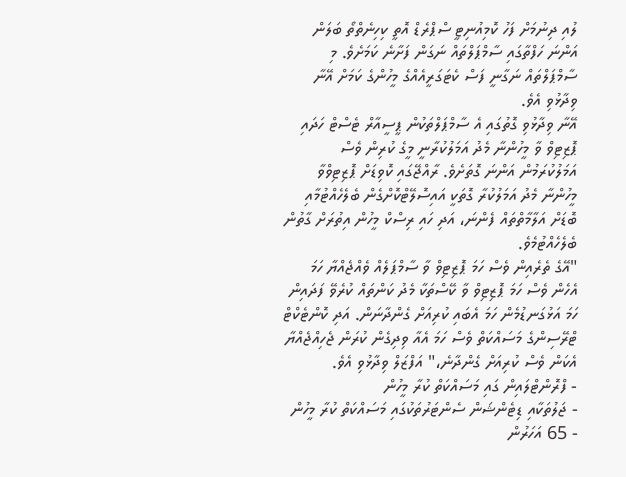ލުއި ދިނުމަށް ފަހު ކޮމިއުނިޓީ ސްޕްރެޑް އޮތީ ކިހިނެތްތޯ ބަލަން އަންނަ ހަފްތާގައި ސާމްޕަލްތައް ނަގަން ފަށާނެ ކަމަށެވެ. މި ސާމްޕަލްތައް ނަގާނީ ފަސް ކެޓަގަރީއެއްގެ މީހުންގެ ކަމަށް އޭނާ ވިދާޅުވި އެވެ.
އޭނާ ވިދާޅުވި ގޮތުގައި އެ ސާމްޕަލްތަކުން ޕީސީއާރް ޓެސްޓް ހަދައި ޕޮޒިޓިވް ވާ މީހުންނާ މެދު އަމަލުކުރާނީ މީގެ ކުރިން ވެސް އަމަލުކުރަމުން އަންނަ ގޮތަށެވެ. ރާއްޖޭގައި ކޮވިޑަށް ޕޮޒިޓިވްވާ މީހުންނާ މެދު އަމަލުކުރާ ގޮތަކީ އައިސޮލޭޓްކޮށްގެން ބެލެހެއްޓުމާއި ބޮޑަށް އަލާމާތްތައް ފެންނަ، އަދި ހައި ރިސްކް މީހުން އިތުރަށް ގާތުން ބެލެހެއްޓުމެވެ.
"އޭގެ ތެރެއިން ވެސް ހަމަ ޕޮޒިޓިވް ވާ ސާމްޕަލެއް ވެއްޖެއްޔާ ހަމަ އެހެން ވެސް ހަމަ ޕޮޒިޓިވް ވާ ކޭސްތަކާ މެދު ކަންތައް ކުރެވޭ ފަދައިން ހަމަ އަޅުގަނޑުމެން ހަމަ އެބައި ކުރިއަށް ގެންދާނަން. އަދި ކޮންޓެކްޓް ޓްރޭސިންގެ މަސައްކަތް ވެސް ހަމަ އެއާ ވިދިގެން ކުރަން ޖެހިއްޖެއްޔާ އެކަން ވެސް ކުރިއަށް ގެންދާނެ،" އަފްޒަލް ވިދާޅުވި އެވެ.
- ފްރޮންޓްލައިން ގައި މަސައްކަތް ކުރާ މީހުން
- ޖަލުތަކާއި ޑިޓެންޝަން ސެންޓަރުތަކުގައި މަސައްކަތް ކުރާ މީހުން
- 65 އަހަރުން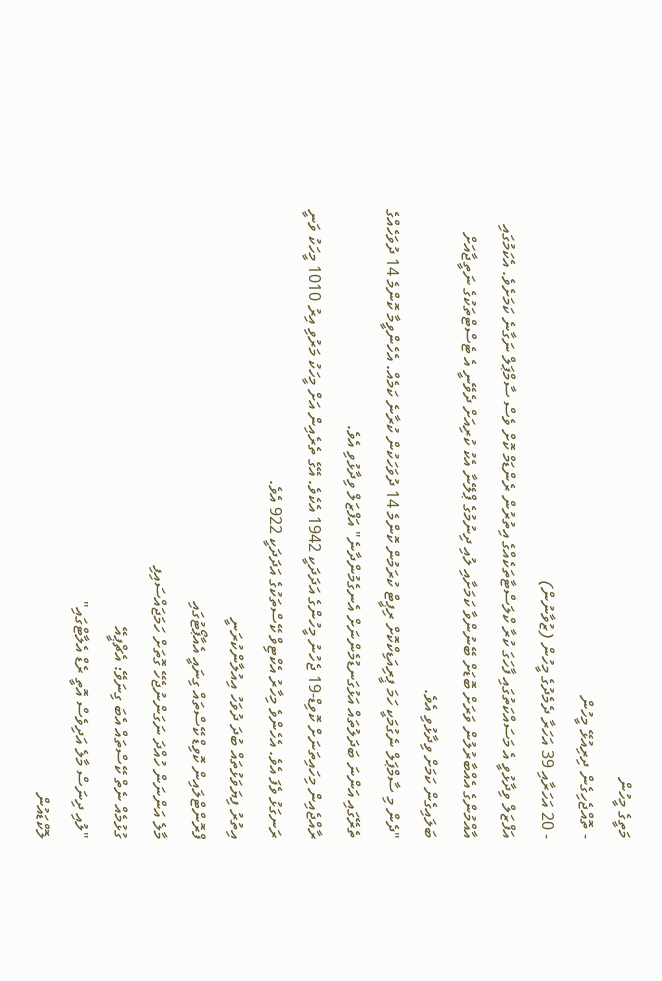މަތީގެ މީހުން
- ތޮއްޖެހިގެން ދިރިއުޅޭ މީހުން
- 20 އަހަރާއި 39 އަހަރާ ދެމެދުގެ މީހުން (ޒުވާނުން)
އަފްޒަލް ވިދާޅުވީ އެ މަސައްކަތުގައި ފާހަގަ ކުރާ ކްލަސްޓާތަކެއްގެ އިތުރުން ރެންޑަމް ކޮށް ވެސް ސާމްޕަލް ނަގާނެ ކަމަށެވެ. އެކަމުގައި އާއްމުންގެ އެއްބާރުލުން ވަރަށް ބޮޑަށް ބޭނުންވާ ކަމަށާއި ލުއި ދިނުމުގެ ޕްލޭނާ އެކު ކުރިއަށް ދެވޭނީ އެ ޓެސްޓްތަކުގެ ނަތީޖާއަށް ބަލައިގެން ކަމަށް ވިދާޅުވި އެވެ.
"ދެން މި ސާމްޕަލް ނެގުމަކީ ހަމަ ޕީރިއަޑިކްކޮށް ރިޕީޓް ކުރަމުން ކޮންމެ 14 ދުވަހަކުން ކުރާނެ ކަމެއް. އެހެންވީމާ ކޮންމެ 14 ދުވަހެއްގެ ތެރޭގައި އަންނަ ބަދަލުތައް އަޅުގަނޑުމެންނަށް އެނގެމުންދާނެ" އަފްޒަލް ވިދާޅުވި އެވެ.
ރާއްޖެއިން މިހައިތަނަށް ކޮވިޑް-19 ޖެހުނު މީހުންގެ އަދަދަކީ 1942 އެކެވެ. އޭގެ ތެރެއިން އަށް މީހަކު މަރުވި އިރު 1010 މީހަކު ވަނީ ރަނގަޅު ވެފަ އެވެ. އެހެންވެ މިހާރު އެކްޓިވް ކޭސްތަކުގެ އަދަދަކީ 922 އެވެ.
އިތުރު ފިޔަވަޅުތައް ބުދަ ދުވަހު އިއުލާންކުރަނީ
ފްރޮންޓްލައިން ކޮވިޑް ކޭސްތައް ގިނައީ އެއާޕޯޓުގައި
މާލެ އަންނަން ހުއްދަ ނަގަންނުޖެހޭ ގޮތަށް ހަމަޖައްސައިފި
ގުޅުމެއް ނެތް ކޭސްތައް އެބަ ގިނަވޭ: އެޗްޕީއޭ
"ލުއި ދިނަސް މާލެ އަދިވެސް އޮތީ ރެޑް އެލާޓްގައި"
ލޮކްޑައުން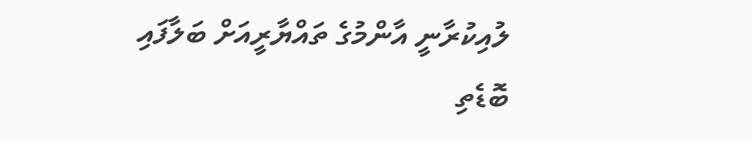ލުއިކުރާނީ އާންމުގެ ތައްޔާރީއަށް ބަލާފައި
ބޮޑެތި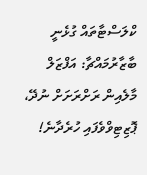ކްލަސްޓާތައް ގުޅެނީ ބާޒާރުމައްޗާ: އަފްޒަލް
މާލެއިން ރަށްރަށަށް ނުދޭ، ޕޮޒިޓިވްވެފައި ހުރެދާނެ!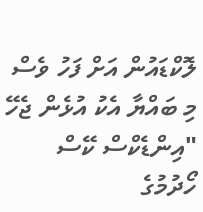ލޮކްޑައުން އަށް ފަހު ވެސް މި ބައްޔާ އެކު އުޅެން ޖެހޭ
"އިންޑެކްސް ކޭސް ހޯދުމުގެ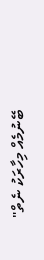ބޭނުމެއް މިހާރަކު ނެތް"